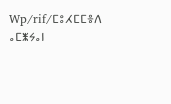Wp/rif/ⵎⵓⵃⵎⵎⴻⴷ ⴰⵎⵥⵢⴰⵏ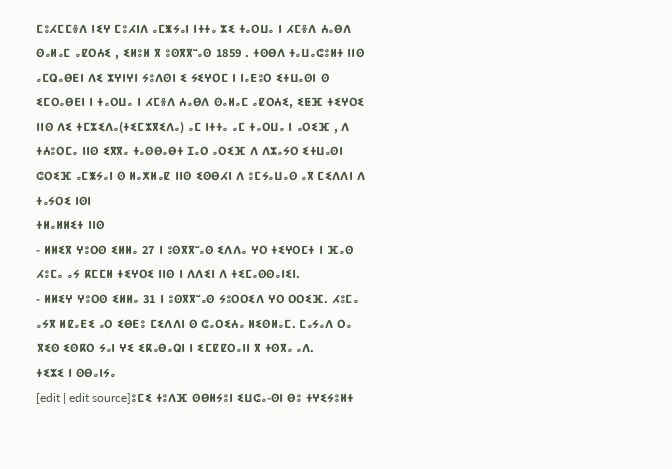ⵎⵓⵃⵎⵎⴻⴷ ⵏⵉⵖ ⵎⵓⵃⵏⴷ ⴰⵎⵥⵢⴰⵏ ⵏⵜⵜⴰ ⵣⵉ ⵜⴰⵔⵡⴰ ⵏ ⵃⵎⴻⴷ ⵄⴰⴱⴷ ⵙⴰⵍⴰⵎ ⴰⵇⵔⵄⵉ , ⵉⵍⵓⵍ ⴳ ⵓⵙⴳⴳⵯⴰⵙ 1859 . ⵜⵙⴱⴷ ⵜⴰⵡⴰⵛⵓⵍⵜ ⵏⵏⵙ ⴰⵎⵕⴰⴱⴹⵏ ⴷⵉ ⵣⵖⵏⵖⵏ ⵢⵓⴷⵙⵏ ⵉ ⵢⵉⵖⵔⵎ ⵏ ⵏⴰⴹⵓⵔ ⵉⵜⵡⴰⵙⵏ ⵙ ⵉⵎⵔⴰⴱⴹⵏ ⵏ ⵜⴰⵔⵡⴰ ⵏ ⵃⵎⴻⴷ ⵄⴰⴱⴷ ⵙⴰⵍⴰⵎ ⴰⵇⵔⵄⵉ, ⵉⵟⴼ ⵜⵉⵖⵔⵉ ⵏⵏⵙ ⴷⵉ ⵜⵎⵣⵉⴷⴰ(ⵜⵉⵎⵣⴳⵉⴷⴰ) ⴰⵎ ⵏⵜⵜⴰ ⴰⵎ ⵜⴰⵔⵡⴰ ⵏ ⴰⵔⵉⴼ , ⴷ ⵜⵄⵓⵔⵎⴰ ⵏⵏⵙ ⵉⴳⴳⴰ ⵜⴰⵙⴱⴰⴱⵜ ⵊⴰⵔ ⴰⵔⵉⴼ ⴷ ⴷⵣⴰⵢⵔ ⵉⵜⵡⴰⵙⵏ ⵛⵔⵉⴼ ⴰⵎⵥⵢⴰⵏ ⵙ ⵍⴰⵅⵍⴰⵇ ⵏⵏⵙ ⵉⵙⴱⵃⵏ ⴷ ⵓⵎⵢⴰⵡⴰⵙ ⴰⴳ ⵎⵉⴷⴷⵏ ⴷ ⵜⴰⵢⵔⵉ ⵏⵙⵏ
ⵜⵍⴰⵍⵍⵉⵜ ⵏⵏⵙ
- ⵍⵍⵉⴳ ⵖⵓⵔⵙ ⵉⵍⵍⴰ 27 ⵏ ⵓⵙⴳⴳⵯⴰⵙ ⵉⴷⴷⴰ ⵖⵔ ⵜⵉⵖⵔⵎⵜ ⵏ ⴼⴰⵙ ⵃⵓⵎⴰ ⴰⵢ ⴽⵎⵎⵍ ⵜⵉⵖⵔⵉ ⵏⵏⵙ ⵏ ⴷⴷⵉⵏ ⴷ ⵜⵉⵎⴰⵙⵙⴰⵏⵉⵏ.
- ⵍⵍⵉⵖ ⵖⵓⵔⵙ ⵉⵍⵍⴰ 31 ⵏ ⵓⵙⴳⴳⵯⴰⵙ ⵢⵓⵔⵔⵉⴷ ⵖⵔ ⵔⵔⵉⴼ. ⵃⵓⵎⴰ ⴰⵢⴳ ⵍⵇⴰⴹⵉ ⴰⵔ ⵉⴱⴹⵓ ⵎⵉⴷⴷⵏ ⵙ ⵛⴰⵔⵉⵄⴰ ⵍⵉⵙⵍⴰⵎ. ⵎⴰⵢⴰⴷ ⵔⴰ ⴳⵉⵙ ⵉⵙⴽⵔ ⵢⴰⵏ ⵖⵉ ⵉⴽⴰⴱⴰⵕⵏ ⵏ ⵉⵎⵇⵇⵔⴰⵏⵏ ⴳ ⵜⵙⴳⴰ ⴰⴷ.
ⵜⵉⵣⵉ ⵏ ⵙⴱⴰⵏⵢⴰ
[edit | edit source]ⵓⵎⵉ ⵜⵓⴷⴼ ⵙⴱⵍⵢⵓⵏ ⵉⵡⵛⴰ-ⵙⵏ ⴱⵓ ⵜⵖⵉⵢⵓⵍⵜ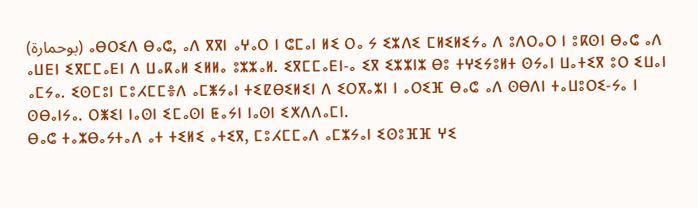(بوحمارة) ⴰⴱⵔⵉⴷ ⴱⴰⵛ, ⴰⴷ ⴳⴳⵏ ⴰⵖⴰⵔ ⵏ ⵛⵎⴰⵏ ⵍⵉ ⵔⴰ ⵢ ⵉⵣⴷⵉ ⵎⵍⵉⵍⵉⵢⴰ ⴷ ⵓⴷⵔⴰⵔ ⵏ ⵓⴽⵙⵏ ⴱⴰⵛ ⴰⴷ ⴰⵡⴹⵏ ⵉⴳⵎⵎⴰⴹⵏ ⴷ ⵡⴰⴽⴰⵍ ⵉⵍⵍⴰ ⵓⵣⵣⴰⵍ. ⵉⴳⵎⵎⴰⴹⵏ-ⴰ ⵉⴳ ⵉⵣⵣⵏⵣ ⴱⵓ ⵜⵖⵉⵢⵓⵍⵜ ⵙⵢⴰⵏ ⵡⴰⵜⵉⴳ ⵓⵔ ⵉⵡⴰⵏ ⴰⵎⵢⴰ. ⵉⵙⵎⵓⵏ ⵎⵓⵃⵎⵎⴻⴷ ⴰⵎⵥⵢⴰⵏ ⵜⵉⵇⴱⵉⵍⵉⵏ ⴷ ⵉⵔⴳⴰⵣⵏ ⵏ ⴰⵔⵉⴼ ⴱⴰⵛ ⴰⴷ ⵙⴱⴷⵏ ⵜⴰⵡⵓⵔⵉ-ⵢⴰ ⵏ ⵙⴱⴰⵏⵢⴰ. ⵔⵥⵉⵏ ⵏⴰⵙⵏ ⵉⵎⴰⵙⵏ ⵟⴰⵢⵏ ⵏⴰⵙⵏ ⵉⵅⴷⴷⴰⵎⵏ.
ⴱⴰⵛ ⵜⴰⵣⴱⴰⵢⵜⴰⴷ ⴰⵜ ⵜⵉⵍⵉ ⴰⵜⵉⴳ, ⵎⵓⵃⵎⵎⴰⴷ ⴰⵎⵣⵢⴰⵏ ⵉⵙⵓⴼⴼ ⵖⵉ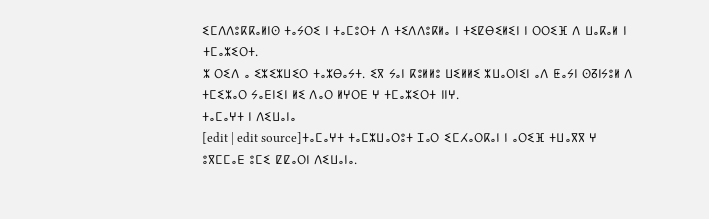ⵉⵎⴷⴷⵓⴽⴽⴰⵍⵏⵙ ⵜⴰⵢⵔⵉ ⵏ ⵜⴰⵎⵓⵔⵜ ⴷ ⵜⵉⴷⴷⵓⴽⵍⴰ ⵏ ⵜⵉⵇⴱⵉⵍⵉⵏ ⵏ ⵔⵔⵉⴼ ⴷ ⵡⴰⴽⴰⵍ ⵏ ⵜⵎⴰⵣⵉⵔⵜ.
ⵣ ⵔⵉⴷ ⴰ ⵉⵣⵉⵣⵡⵉⵔ ⵜⴰⵣⴱⴰⵢⵜ. ⵉⴳ ⵢⴰⵏ ⴽⵓⵍⵍⵓ ⵡⵉⵍⵍⵉ ⵣⵡⴰⵔⵏⵉⵏ ⴰⴷ ⵟⴰⵢⵏ ⵙⵒⵏⵢⵓⵍ ⴷ ⵜⵎⵉⵣⴰⵔ ⵢⴰⴹⵏⵉⵏ ⵍⵉ ⴷⴰⵔ ⵍⵖⵔⴹ ⵖ ⵜⵎⴰⵣⵉⵔⵜ ⵏⵏⵖ.
ⵜⴰⵎⴰⵖⵜ ⵏ ⴷⵉⵡⴰⵏⴰ
[edit | edit source]ⵜⴰⵎⴰⵖⵜ ⵜⴰⵎⵣⵡⴰⵔⵓⵜ ⵊⴰⵔ ⵉⵎⵃⴰⵔⴽⴰⵏ ⵏ ⴰⵔⵉⴼ ⵜⵡⴰⴳⴳ ⵖ ⵓⴳⵎⵎⴰⴹ ⵓⵎⵉ ⵇⵇⴰⵔⵏ ⴷⵉⵡⴰⵏⴰ.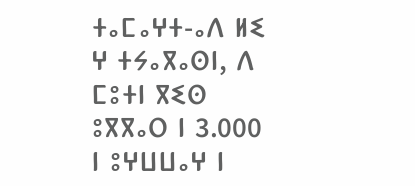ⵜⴰⵎⴰⵖⵜ-ⴰⴷ ⵍⵉ ⵖ ⵜⵢⴰⴳⴰⵙⵏ, ⴷ ⵎⵓⵜⵏ ⴳⵉⵙ ⵓⴳⴳⴰⵔ ⵏ 3.000 ⵏ ⵓⵖⵡⵡⴰⵖ ⵏ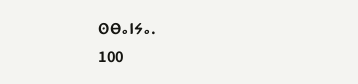ⵙⴱⴰⵏⵢⴰ.
100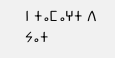ⵏ ⵜⴰⵎⴰⵖⵜ ⴷ ⵢⴰⵜ